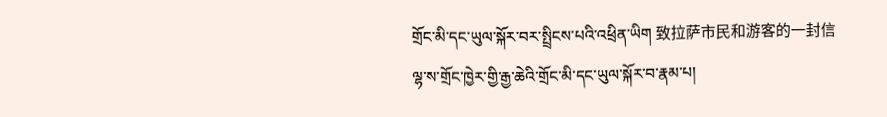གྲོང་མི་དང་ཡུལ་སྐོར་བར་སྤྲིངས་པའི་འཕྲིན་ཡིག 致拉萨市民和游客的一封信
ལྷ་ས་གྲོང་ཁྱེར་གྱི་རྒྱ་ཆེའི་གྲོང་མི་དང་ཡུལ་སྐོར་བ་རྣམ་པ།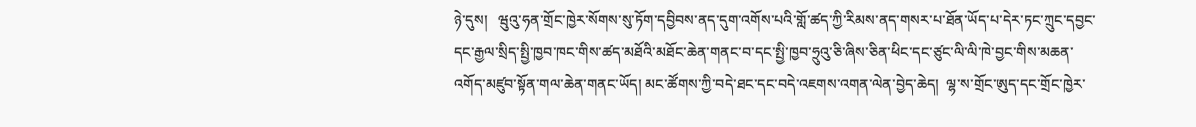ཉེ་དུས།   ཝུའུ་ཧན་གྲོང་ཁྱེར་སོགས་སུ་ཏོག་དབྱིབས་ནད་དུག་འགོས་པའི་གློ་ཚད་ཀྱི་རིམས་ནད་གསར་པ་ཐོན་ཡོད་པ་དེར་ཏང་ཀྲུང་དབྱང་དང་རྒྱལ་སྲིད་སྤྱི་ཁྱབ་ཁང་གིས་ཚད་མཐོའི་མཐོང་ཆེན་གནང་བ་དང་སྤྱི་ཁྱབ་ཧྲུའུ་ཅི་ཞིས་ཅིན་ཕིང་དང་ཙུང་ལི་ལི་ཁེ་བྱང་གིས་མཆན་འགོད་མཛུབ་སྟོན་གལ་ཆེན་གནང་ཡོད། མང་ཚོགས་ཀྱི་བདེ་ཐང་དང་བདེ་འཇགས་འགན་ལེན་བྱེད་ཆེད།  ལྷ་ས་གྲོང་ཨུད་དང་གྲོང་ཁྱེར་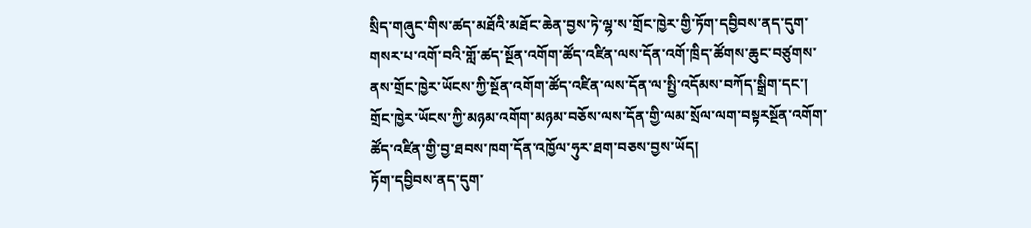སྲིད་གཞུང་གིས་ཚད་མཐོའི་མཐོང་ཆེན་བྱས་ཏེ་ལྷ་ས་གྲོང་ཁྱེར་གྱི་ཏོག་དབྱིབས་ནད་དུག་གསར་པ་འགོ་བའི་གློ་ཚད་སྔོན་འགོག་ཚོད་འཛིན་ལས་དོན་འགོ་ཁྲིད་ཚོགས་ཆུང་བཙུགས་ནས་གྲོང་ཁྱེར་ཡོངས་ཀྱི་སྔོན་འགོག་ཚོད་འཛིན་ལས་དོན་ལ་སྤྱི་འདོམས་བཀོད་སྒྲིག་དང་།  གྲོང་ཁྱེར་ཡོངས་ཀྱི་མཉམ་འགོག་མཉམ་བཅོས་ལས་དོན་གྱི་ལམ་སྲོལ་ལག་བསྟརསྔོན་འགོག་ཚོད་འཛིན་གྱི་བྱ་ཐབས་ཁག་དོན་འཁྱོལ་ཧུར་ཐག་བཅས་བྱས་ཡོད།
ཏོག་དབྱིབས་ནད་དུག་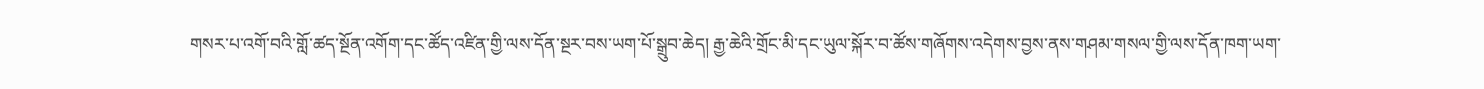གསར་པ་འགོ་བའི་གློ་ཚད་སྔོན་འགོག་དང་ཚོད་འཛིན་གྱི་ལས་དོན་སྔར་བས་ཡག་པོ་སྒྲུབ་ཆེད། རྒྱ་ཆེའི་གྲོང་མི་དང་ཡུལ་སྐོར་བ་ཚོས་གཞོགས་འདེགས་བྱས་ནས་གཤམ་གསལ་གྱི་ལས་དོན་ཁག་ཡག་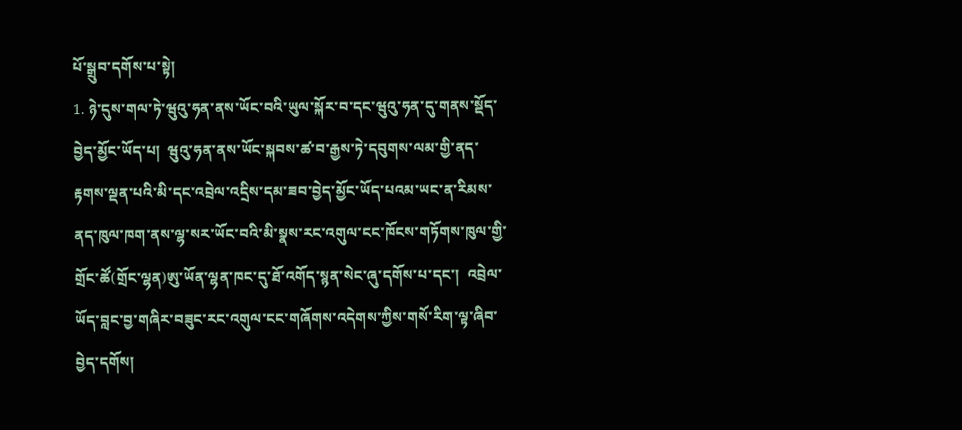པོ་སྒྲུབ་དགོས་པ་སྟེ།
1. ཉེ་དུས་གལ་ཏེ་ཝུའུ་ཧན་ནས་ཡོང་བའི་ཡུལ་སྐོར་བ་དང་ཝུའུ་ཧན་དུ་གནས་སྡོད་བྱེད་མྱོང་ཡོད་པ།  ཝུའུ་ཧན་ནས་ཡོང་སྐབས་ཚ་བ་རྒྱས་ཏེ་དབུགས་ལམ་གྱི་ནད་རྟགས་ལྡན་པའི་མི་དང་འབྲེལ་འདྲིས་དམ་ཟབ་བྱེད་མྱོང་ཡོད་པའམ་ཡང་ན་རིམས་ནད་ཁུལ་ཁག་ནས་ལྷ་སར་ཡོང་བའི་མི་སྣས་རང་འགུལ་ངང་ཁོངས་གཏོགས་ཁུལ་གྱི་གྲོང་ཚོ(གྲོང་ལྷན)ཨུ་ཡོན་ལྷན་ཁང་དུ་ཐོ་འགོད་སྙན་སེང་ཞུ་དགོས་པ་དང་།  འབྲེལ་ཡོད་བླང་བྱ་གཞིར་བཟུང་རང་འགུལ་ངང་གཞོགས་འདེགས་ཀྱིས་གསོ་རིག་ལྟ་ཞིབ་བྱེད་དགོས།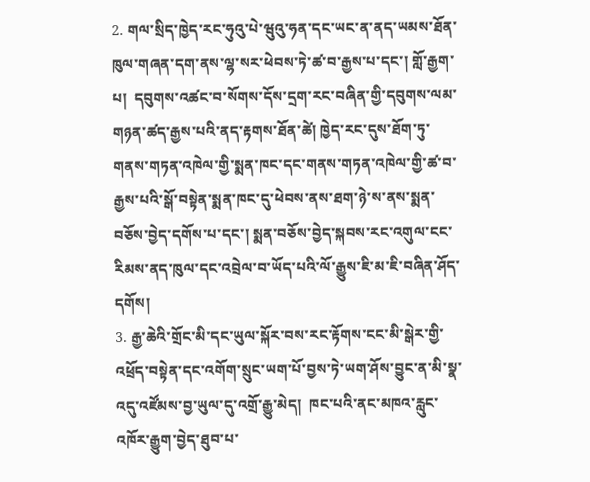2. གལ་སྲིད་ཁྱེད་རང་ཧུའུ་པེ་ཝུའུ་ཧན་དང་ཡང་ན་ནད་ཡམས་ཐོན་ཁུལ་གཞན་དག་ནས་ལྷ་སར་ཕེབས་ཏེ་ཚ་བ་རྒྱས་པ་དང་། གློ་རྒྱག་པ།  དབུགས་འཚང་བ་སོགས་དོས་དྲག་རང་བཞིན་གྱི་དབུགས་ལམ་གཉན་ཚད་རྒྱས་པའི་ནད་རྟགས་ཐོན་ཚེ། ཁྱེད་རང་དུས་ཐོག་ཏུ་གནས་གཏན་འཁེལ་གྱི་སྨན་ཁང་དང་གནས་གཏན་འཁེལ་གྱི་ཚ་བ་རྒྱས་པའི་སྒོ་བསྟེན་སྨན་ཁང་དུ་ཕེབས་ནས་ཐག་ཉེ་ས་ནས་སྨན་བཅོས་བྱེད་དགོས་པ་དང་། སྨན་བཅོས་བྱེད་སྐབས་རང་འགུལ་ངང་རིམས་ནད་ཁུལ་དང་འབྲེལ་བ་ཡོད་པའི་ལོ་རྒྱུས་ཇི་མ་ཇི་བཞིན་ཤོད་དགོས།
3. རྒྱ་ཆེའི་གྲོང་མི་དང་ཡུལ་སྐོར་བས་རང་རྟོགས་ངང་མི་སྒེར་གྱི་འཕྲོད་བསྟེན་དང་འགོག་སྲུང་ཡག་པོ་བྱས་ཏེ་ཡག་ཤོས་བྱུང་ན་མི་སྣ་འདུ་འཛོམས་བྱ་ཡུལ་དུ་འགྲོ་རྒྱུ་མེད།  ཁང་པའི་ནང་མཁའ་རླུང་འཁོར་རྒྱུག་བྱེད་ཐུབ་པ་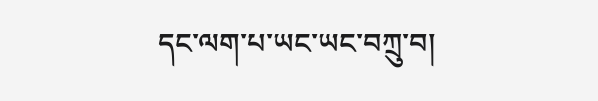དང་ལག་པ་ཡང་ཡང་བཀྲུ་བ།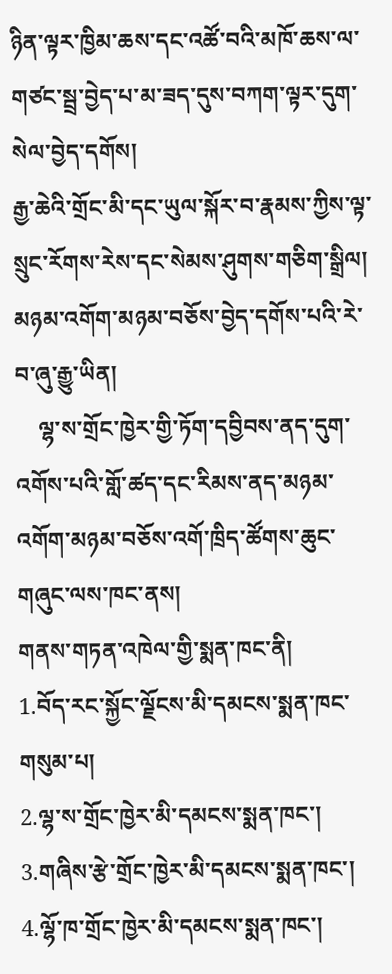ཉིན་ལྟར་ཁྱིམ་ཆས་དང་འཚོ་བའི་མཁོ་ཆས་ལ་གཙང་སྦྲ་བྱེད་པ་མ་ཟད་དུས་བཀག་ལྟར་དུག་སེལ་བྱེད་དགོས།
རྒྱ་ཆེའི་གྲོང་མི་དང་ཡུལ་སྐོར་བ་རྣམས་ཀྱིས་ལྟ་སྲུང་རོགས་རེས་དང་སེམས་ཤུགས་གཅིག་སྒྲིལ།   མཉམ་འགོག་མཉམ་བཅོས་བྱེད་དགོས་པའི་རེ་བ་ཞུ་རྒྱུ་ཡིན།
    ལྷ་ས་གྲོང་ཁྱེར་གྱི་ཏོག་དབྱིབས་ནད་དུག་འགོས་པའི་གློ་ཚད་དང་རིམས་ནད་མཉམ་འགོག་མཉམ་བཅོས་འགོ་ཁྲིད་ཚོགས་ཆུང་གཞུང་ལས་ཁང་ནས།
གནས་གཏན་འཁེལ་གྱི་སྨན་ཁང་ནི།
1.བོད་རང་སྐྱོང་ལྗོངས་མི་དམངས་སྨན་ཁང་གསུམ་པ།
2.ལྷ་ས་གྲོང་ཁྱེར་མི་དམངས་སྨན་ཁང་།
3.གཞིས་རྩེ་གྲོང་ཁྱེར་མི་དམངས་སྨན་ཁང་།
4.ལྷོ་ཁ་གྲོང་ཁྱེར་མི་དམངས་སྨན་ཁང་།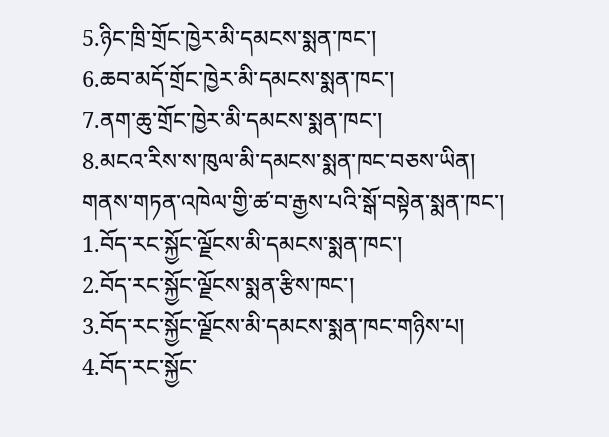5.ཉིང་ཁྲི་གྲོང་ཁྱེར་མི་དམངས་སྨན་ཁང་།
6.ཆབ་མདོ་གྲོང་ཁྱེར་མི་དམངས་སྨན་ཁང་།
7.ནག་ཆུ་གྲོང་ཁྱེར་མི་དམངས་སྨན་ཁང་།
8.མངའ་རིས་ས་ཁུལ་མི་དམངས་སྨན་ཁང་བཅས་ཡིན།
གནས་གཏན་འཁེལ་གྱི་ཚ་བ་རྒྱས་པའི་སྒོ་བསྟེན་སྨན་ཁང་།
1.བོད་རང་སྐྱོང་ལྗོངས་མི་དམངས་སྨན་ཁང་།
2.བོད་རང་སྐྱོང་ལྗོངས་སྨན་རྩིས་ཁང་།
3.བོད་རང་སྐྱོང་ལྗོངས་མི་དམངས་སྨན་ཁང་གཉིས་པ།
4.བོད་རང་སྐྱོང་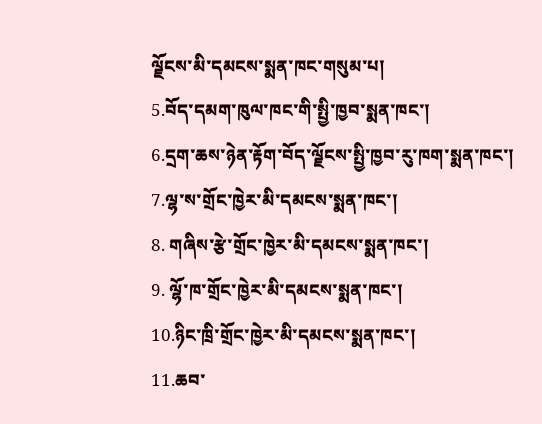ལྗོངས་མི་དམངས་སྨན་ཁང་གསུམ་པ།
5.བོད་དམག་ཁུལ་ཁང་གི་སྤྱི་ཁྱབ་སྨན་ཁང་།
6.དྲག་ཆས་ཉེན་རྟོག་བོད་ལྗོངས་སྤྱི་ཁྱབ་རུ་ཁག་སྨན་ཁང་།
7.ལྷ་ས་གྲོང་ཁྱེར་མི་དམངས་སྨན་ཁང་།
8. གཞིས་རྩེ་གྲོང་ཁྱེར་མི་དམངས་སྨན་ཁང་།
9. ལྷོ་ཁ་གྲོང་ཁྱེར་མི་དམངས་སྨན་ཁང་།
10.ཉིང་ཁྲི་གྲོང་ཁྱེར་མི་དམངས་སྨན་ཁང་།
11.ཆབ་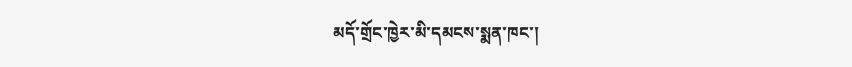མདོ་གྲོང་ཁྱེར་མི་དམངས་སྨན་ཁང་།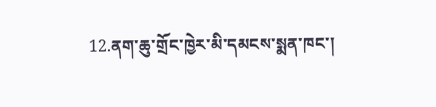12.ནག་ཆུ་གྲོང་ཁྱེར་མི་དམངས་སྨན་ཁང་།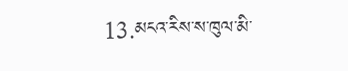13.མངའ་རིས་ས་ཁུལ་མི་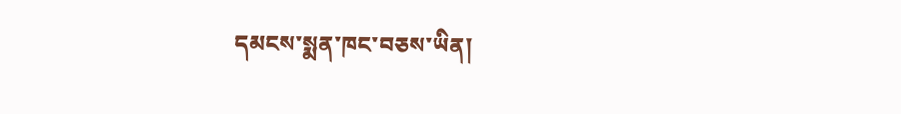དམངས་སྨན་ཁང་བཅས་ཡིན།